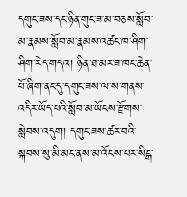དགུང་ཟས་དང་ཉིན་གུང་ཟ་མ་བཅས་སློབ་མ་རྣམས་སློབ་མ་རྣམས་འཚང་ཁ་ཤིག་ཤིག་རེད་གདའ། ཉིན་ཐ་མར་ཟ་ཁང་ཆེན་པོ་ཞིག་ནང་དུ་དགུང་ཟས་ལ་ས་གནས་འདིར་ཡོད་པའི་སློབ་མ་ཡོངས་རྫོགས་སླེབས་འདུག། དགུང་ཟས་ཚར་བའི་སྐབས་སུ་མི་མང་ནས་མ་འོངས་པར་སིངྒ་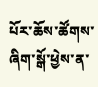པོར་ཆོས་ཚོགས་ཞིག་སྒོ་ཕྱེས་ན་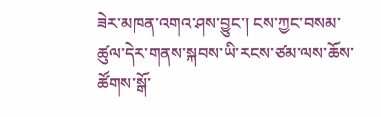ཟེར་མཁན་འགའ་ཤས་བྱུང་། ངས་ཀྱང་བསམ་ཚུལ་དེར་གནས་སྐབས་ཡི་རངས་ཙམ་ལས་ཆོས་ཚོགས་སྒོ་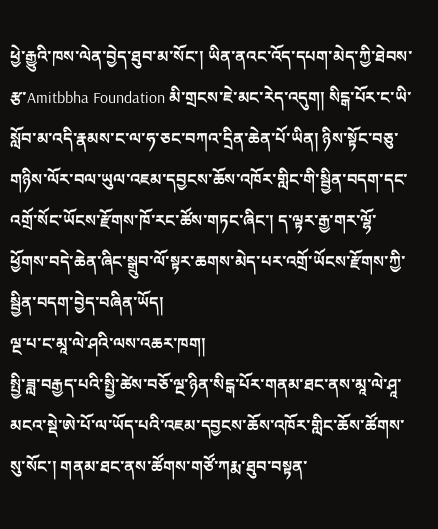ཕྱེ་རྒྱུའི་ཁས་ལེན་བྱེད་ཐུབ་མ་སོང་། ཡིན་ནའང་འོད་དཔག་མེད་ཀྱི་ཐེབས་རྩ་Amitbbha Foundation མི་གྲངས་ཇེ་མང་རེད་འདུག། སིངྒ་པོར་ང་ཡི་སློབ་མ་འདི་རྣམས་ང་ལ་ཧ་ཅང་བཀའ་དྲིན་ཆེན་པོ་ཡིན། ཉིས་སྟོང་བཅུ་གཉིས་ལོར་བལ་ཡུལ་འཇམ་དབྱངས་ཆོས་འཁོར་གླིང་གི་སྦྱིན་བདག་དང་འགྲོ་སོང་ཡོངས་རྫོགས་ཁོ་རང་ཚོས་གཏང་ཞིང་། ད་ལྟར་རྒྱ་གར་ལྷོ་ཕྱོགས་བདེ་ཆེན་ཞིང་སྒྲུབ་ལོ་སྟར་ཆགས་མེད་པར་འགྲོ་ཡོངས་རྫོགས་ཀྱི་སྦྱིན་བདག་བྱེད་བཞིན་ཡོད།
ལྔ་པ་ང་མཱ་ལེ་ཤའི་ལས་འཆར་ཁག།
སྤྱི་ཟླ་བརྒྱད་པའི་སྤྱི་ཚེས་བཅོ་ལྔ་ཉིན་སིངྒ་པོར་གནམ་ཐང་ནས་མཱ་ལེ་ཤཱ་མངའ་སྡེ་ཨེ་པོ་ལ་ཡོད་པའི་འཇམ་དབྱངས་ཆོས་འཁོར་གླིང་ཆོས་ཚོགས་སུ་སོང་། གནམ་ཐང་ནས་ཚོགས་གཙོ་ཀརྨ་ཐུབ་བསྟན་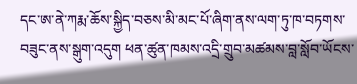དང་ཨ་ནེ་ཀརྨ་ཆོས་སྐྱིད་བཅས་མི་མང་པོ་ཞིག་ནས་ལག་ཏུ་ཁ་བཏགས་བཟུང་ནས་སྒུག་འདུག ཕན་ཚུན་ཁམས་འདྲི་གྲུབ་མཚམས་བླ་སློབ་ཡོངས་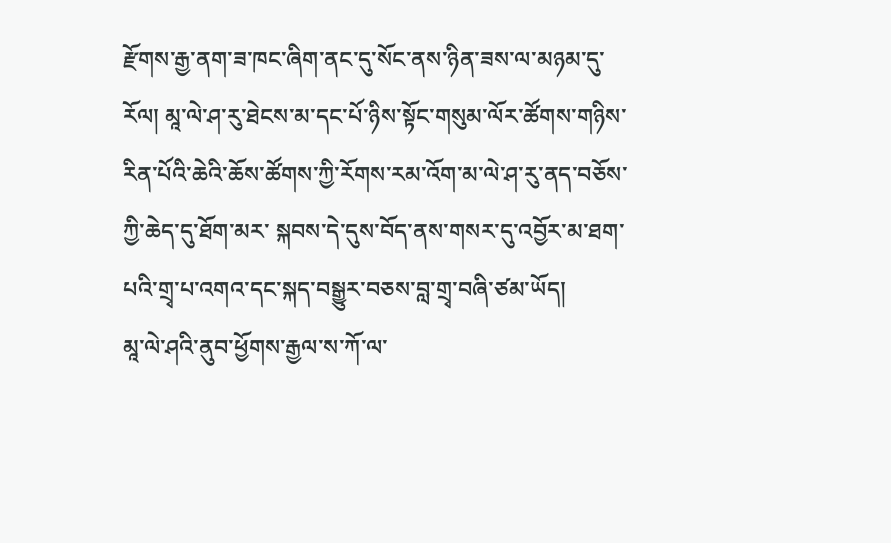རྫོགས་རྒྱ་ནག་ཟ་ཁང་ཞིག་ནང་དུ་སོང་ནས་ཉིན་ཟས་ལ་མཉམ་དུ་རོལ། མཱ་ལེ་ཤ་རུ་ཐེངས་མ་དང་པོ་ཉིས་སྟོང་གསུམ་ལོར་ཚོགས་གཉིས་རིན་པོའི་ཆེའི་ཆོས་ཚོགས་ཀྱི་རོགས་རམ་འོག་མ་ལེ་ཤ་རུ་ནད་བཅོས་ཀྱི་ཆེད་དུ་ཐོག་མར་ སྐབས་དེ་དུས་བོད་ནས་གསར་དུ་འབྱོར་མ་ཐག་པའི་གྲྭ་པ་འགའ་དང་སྐད་བསྒྱུར་བཅས་བླ་གྲྭ་བཞི་ཙམ་ཡོད།
མཱ་ལེ་ཤའི་ནུབ་ཕྱོགས་རྒྱལ་ས་ཀོ་ལ་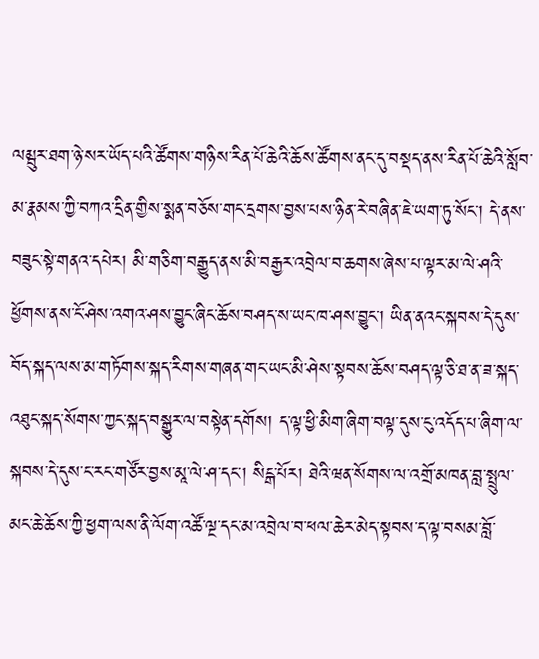ལམྦུར་ཐག་ཉེ་སར་ཡོད་པའི་ཚོགས་གཉིས་རིན་པོ་ཆེའི་ཆོས་ཚོགས་ནང་དུ་བསྡད་ནས་རིན་པོ་ཆེའི་སློབ་མ་རྣམས་ཀྱི་བཀའ་དྲིན་གྱིས་སྨན་བཅོས་གང་དྲགས་བྱས་པས་ཉིན་རེ་བཞིན་ཇེ་ཡག་ཏུ་སོང་། དེ་ནས་བཟུང་སྟེ་གནའ་དཔེར། མི་གཅིག་བརྒྱུད་ནས་མི་བརྒྱར་འབྲེལ་བ་ཆགས་ཞེས་པ་ལྟར་མ་ལེ་ཤའི་ཕྱོགས་ནས་ངོ་ཤེས་འགའ་ཤས་བྱུང་ཞིང་ཆོས་བཤད་ས་ཡང་ཁ་ཤས་བྱུང་། ཡིན་ནའང་སྐབས་དེ་དུས་བོད་སྐད་ལས་མ་གཏོགས་སྐད་རིགས་གཞན་གང་ཡང་མི་ཤེས་སྟབས་ཆོས་བཤད་ལྟ་ཅི་ཐ་ན་ཟ་སྐད་འཐུང་སྐད་སོགས་ཀྱང་སྐད་བསྒྱུར་ལ་བསྟེན་དགོས། ད་ལྟ་ཕྱི་མིག་ཞིག་བལྟ་དུས་ངུ་འདོད་པ་ཞིག་ལ་སྐབས་དེ་དུས་ང་རང་གཙོར་བྱས་མཱ་ལེ་ཤ་དང་། སིངྒ་པོར། ཐེའི་ཝན་སོགས་ལ་འགྲོ་མཁན་བླ་སྤྲུལ་མང་ཆེ་ཆོས་ཀྱི་ཕྱག་ལས་ནི་ལོག་འཚོ་ལྔ་དང་མ་འབྲེལ་བ་ཕལ་ཆེར་མེད་སྟབས་ད་ལྟ་བསམ་བློ་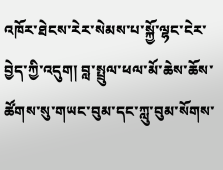འཁོར་ཐེངས་རེར་སེམས་པ་སྐྱོ་ལྷང་ངེར་བྱེད་ཀྱི་འདུག། བླ་སྤྲུལ་ཕལ་མོ་ཆེས་ཆོས་ཚོགས་སུ་གཡང་བུམ་དང་ཀླུ་བུམ་སོགས་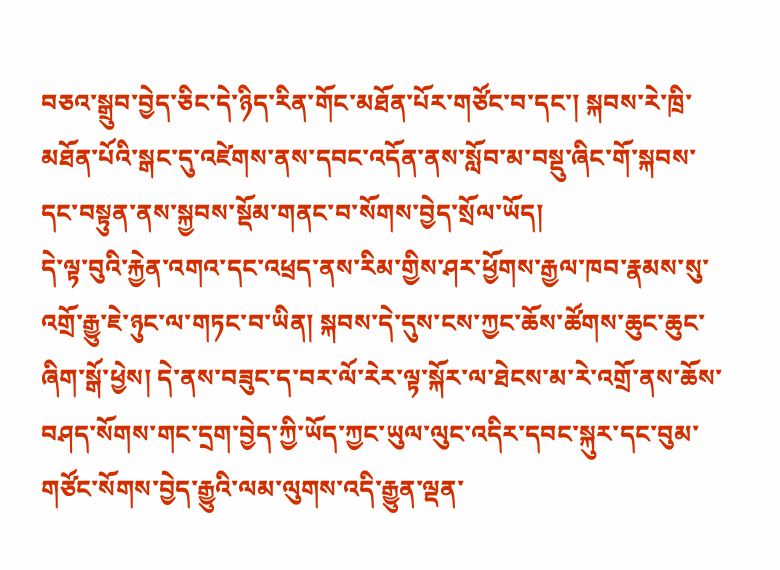བཅའ་སྒྲུབ་བྱེད་ཅིང་དེ་ཉིད་རིན་གོང་མཐོན་པོར་གཙོང་བ་དང་། སྐབས་རེ་ཁྲི་མཐོན་པོའི་སྒང་དུ་འཛེགས་ནས་དབང་འདོན་ནས་སློབ་མ་བསྡུ་ཞིང་གོ་སྐབས་དང་བསྟུན་ནས་སྐྱབས་སྡོམ་གནང་བ་སོགས་བྱེད་སྲོལ་ཡོད།
དེ་ལྟ་བུའི་རྐྱེན་འགའ་དང་འཕྲད་ནས་རིམ་གྱིས་ཤར་ཕྱོགས་རྒྱལ་ཁབ་རྣམས་སུ་འགྲོ་རྒྱུ་ཇེ་ཉུང་ལ་གཏང་བ་ཡིན། སྐབས་དེ་དུས་ངས་ཀྱང་ཆོས་ཚོགས་ཆུང་ཆུང་ཞིག་སྒོ་ཕྱེས། དེ་ནས་བཟུང་ད་བར་ལོ་རེར་ལྟ་སྐོར་ལ་ཐེངས་མ་རེ་འགྲོ་ནས་ཆོས་བཤད་སོགས་གང་དྲག་བྱེད་ཀྱི་ཡོད་ཀྱང་ཡུལ་ལུང་འདིར་དབང་སྐུར་དང་བུམ་གཙོང་སོགས་བྱེད་རྒྱུའི་ལམ་ལུགས་འདི་རྒྱུན་ལྡན་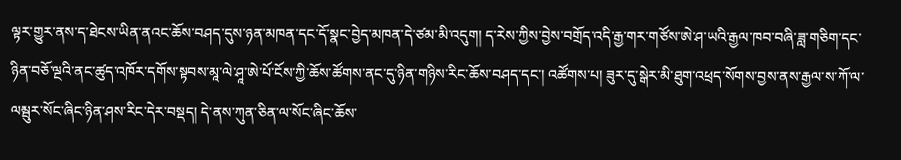ལྟར་གྱུར་ནས་ད་ཐེངས་ཡིན་ནའང་ཆོས་བཤད་དུས་ཉན་མཁན་དང་དོ་སྣང་བྱེད་མཁན་དེ་ཙམ་མི་འདུག། ད་རེས་ཀྱིས་བྱེས་བགྲོད་འདི་རྒྱ་གར་གཙོས་ཨེ་ཤ་ཡའི་རྒྱལ་ཁབ་བཞི་ཟླ་གཅིག་དང་ཉིན་བཅོ་ལྔའི་ནང་ཚུད་འཁོར་དགོས་སྟབས་མཱ་ལེ་ཤཱ་ཨེ་པོ་ངོས་ཀྱི་ཆོས་ཚོགས་ནང་དུ་ཉིན་གཉིས་རིང་ཆོས་བཤད་དང་། འཚོགས་པ། ཟུར་དུ་སྒེར་མི་ཐུག་འཕྲད་སོགས་བྱས་ནས་རྒྱལ་ས་ཀོ་ལ་ལམྦུར་སོང་ཞིང་ཉིན་ཤས་རིང་དེར་བསྡད། དེ་ནས་ཀུན་ཅིན་ལ་སོང་ཞིང་ཆོས་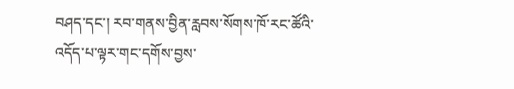བཤད་དང་། རབ་གནས་བྱིན་རླབས་སོགས་ཁོ་རང་ཚོའི་འདོད་པ་ལྟར་གང་དགོས་བྱས་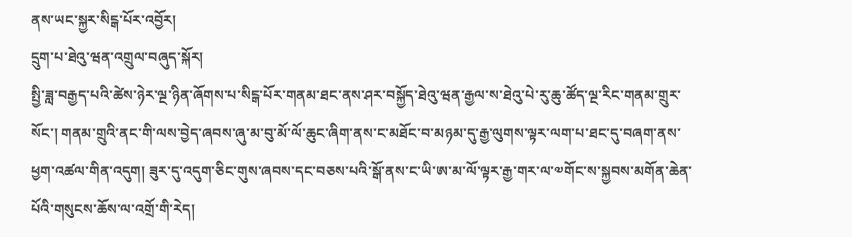ནས་ཡང་སྐྱར་སིངྒ་པོར་འབྱོར།
དྲུག་པ་ཐེའུ་ཝན་འགྲུལ་བཞུད་སྐོར།
སྤྱི་ཟླ་བརྒྱད་པའི་ཚེས་ཉེར་ལྔ་ཉིན་ཞོགས་པ་སིངྒ་པོར་གནམ་ཐང་ནས་ཤར་བསྐྱོད་ཐེའུ་ཝན་རྒྱལ་ས་ཐེའུ་པེ་རུ་ཆུ་ཚོད་ལྔ་རིང་གནམ་གྲུར་སོང་། གནམ་གྲུའི་ནང་གི་ལས་བྱེད་ཞབས་ཞུ་མ་བུ་མོ་ལོ་ཆུང་ཞིག་ནས་ང་མཐོང་བ་མཉམ་དུ་རྒྱ་ལུགས་ལྟར་ལག་པ་ཐང་དུ་བཞག་ནས་ཕྱག་འཚལ་གིན་འདུག། ཟུར་དུ་འདུག་ཅིང་གུས་ཞབས་དང་བཅས་པའི་སྒོ་ནས་ང་ཡི་ཨ་མ་ལོ་ལྟར་རྒྱ་གར་ལ་༧གོང་ས་སྐྱབས་མགོན་ཆེན་པོའི་གསུངས་ཆོས་ལ་འགྲོ་གི་རེད།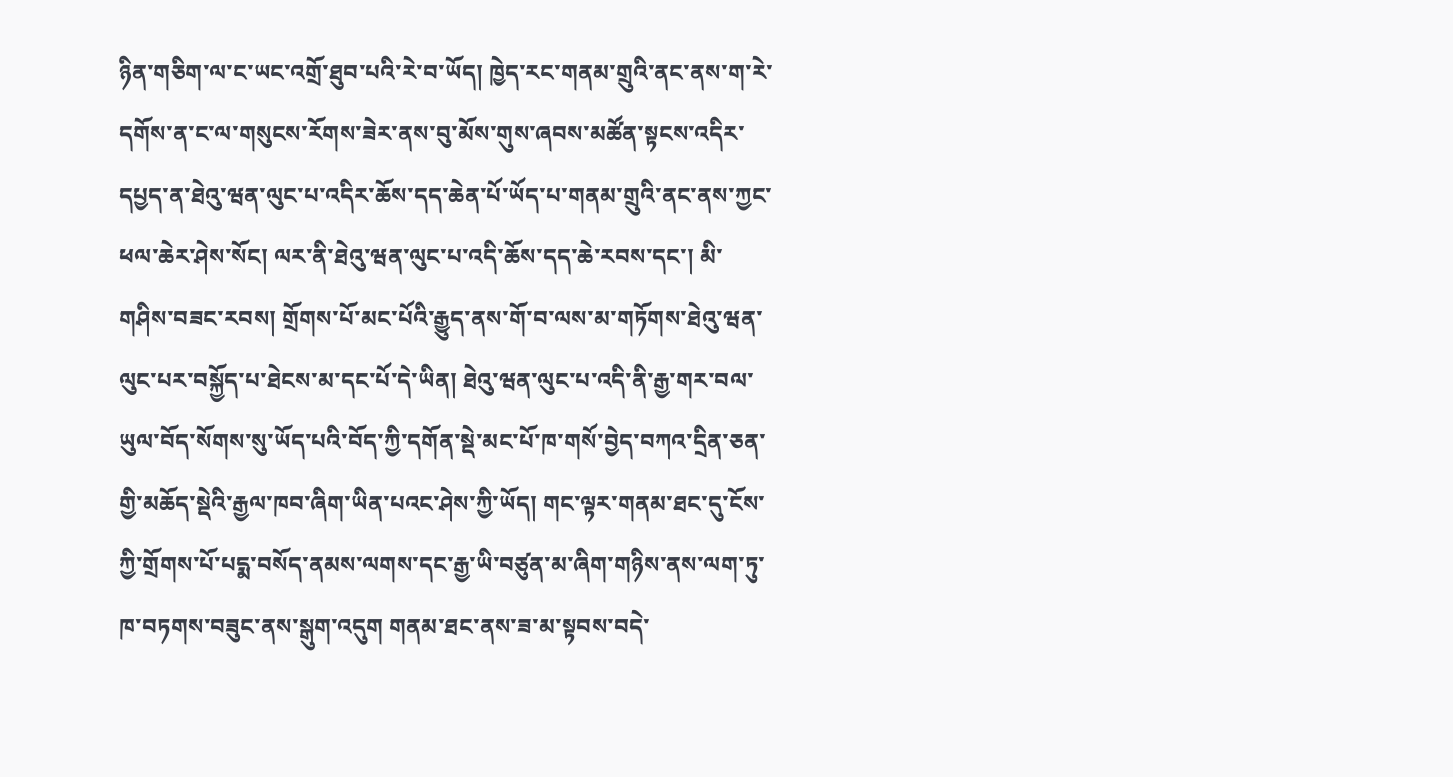ཉིན་གཅིག་ལ་ང་ཡང་འགྲོ་ཐུབ་པའི་རེ་བ་ཡོད། ཁྱེད་རང་གནམ་གྲུའི་ནང་ནས་ག་རེ་དགོས་ན་ང་ལ་གསུངས་རོགས་ཟེར་ནས་བུ་མོས་གུས་ཞབས་མཚོན་སྟངས་འདིར་དཔྱད་ན་ཐེའུ་ཝན་ལུང་པ་འདིར་ཆོས་དད་ཆེན་པོ་ཡོད་པ་གནམ་གྲུའི་ནང་ནས་ཀྱང་ཕལ་ཆེར་ཤེས་སོང། ལར་ནི་ཐེའུ་ཝན་ལུང་པ་འདི་ཆོས་དད་ཆེ་རབས་དང་། མི་གཤིས་བཟང་རབས། གྲོགས་པོ་མང་པོའི་རྒྱུད་ནས་གོ་བ་ལས་མ་གཏོགས་ཐེའུ་ཝན་ལུང་པར་བསྐྱོད་པ་ཐེངས་མ་དང་པོ་དེ་ཡིན། ཐེའུ་ཝན་ལུང་པ་འདི་ནི་རྒྱ་གར་བལ་ཡུལ་བོད་སོགས་སུ་ཡོད་པའི་བོད་ཀྱི་དགོན་སྡེ་མང་པོ་ཁ་གསོ་བྱེད་བཀའ་དྲིན་ཅན་གྱི་མཆོད་སྡེའི་རྒྱལ་ཁབ་ཞིག་ཡིན་པའང་ཤེས་ཀྱི་ཡོད། གང་ལྟར་གནམ་ཐང་དུ་ངོས་ཀྱི་གྲོགས་པོ་པདྨ་བསོད་ནམས་ལགས་དང་རྒྱ་ཡི་བཙུན་མ་ཞིག་གཉིས་ནས་ལག་ཏུ་ཁ་བཏགས་བཟུང་ནས་སྒུག་འདུག གནམ་ཐང་ནས་ཟ་མ་སྟབས་བདེ་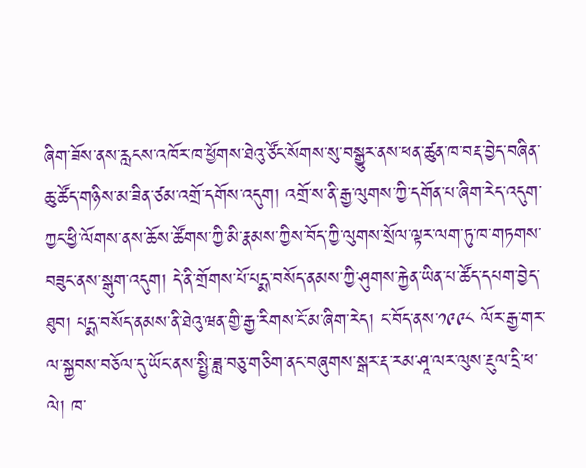ཞིག་ཟོས་ནས་རླངས་འཁོར་ཁ་ཕྱོགས་ཐེའུ་ཙོང་སོགས་སུ་བསྒྱུར་ནས་ཕན་ཚུན་ཁ་བརྡ་བྱེད་བཞིན་ཆུ་ཚོད་གཉིས་མ་ཟིན་ཙམ་འགྲོ་དགོས་འདུག། འགྲོ་ས་ནི་རྒྱ་ལུགས་ཀྱི་དགོན་པ་ཞིག་རེད་འདུག་ཀྱང་ཕྱི་ལོགས་ནས་ཆོས་ཚོགས་ཀྱི་མི་རྣམས་ཀྱིས་བོད་ཀྱི་ལུགས་སྲོལ་ལྟར་ལག་ཏུ་ཁ་གཏགས་བཟུང་ནས་སྒུག་འདུག། དེ་ནི་གྲོགས་པོ་པདྨ་བསོད་ནམས་ཀྱི་ཤུགས་རྐྱེན་ཡིན་པ་ཚོད་དཔག་བྱེད་ཐུབ། པདྨ་བསོད་ནམས་ནི་ཐེའུ་ཝན་གྱི་རྒྱ་རིགས་ངོ་མ་ཞིག་རེད། ང་བོད་ནས་༡༩༩༨ ལོར་རྒྱ་གར་ལ་སྐྱབས་བཅོལ་དུ་ཡོང་ནས་སྤྱི་ཟླ་བཅུ་གཅིག་ནང་བཞུགས་སྒར་རྡ་རམ་ཤཱ་ལར་ལུས་རྔུལ་དྲི་ཕ་ལེ། ཁ་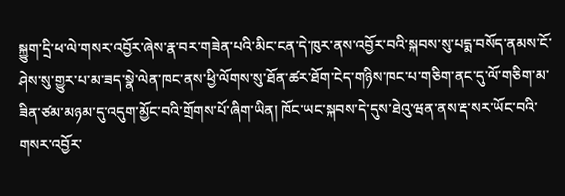སྐྱུག་དྲི་ཕ་ལེ་གསར་འབྱོར་ཞེས་རྣ་བར་གཟེན་པའི་མིང་ངན་དེ་ཁུར་ནས་འབྱོར་བའི་སྐབས་སུ་པདྨ་བསོད་ནམས་ངོ་ཤེས་སུ་གྱུར་པ་མ་ཟད་སྣེ་ལེན་ཁང་ནས་ཕྱི་ལོགས་སུ་ཐོན་ཚར་ཐོག་ངེད་གཉིས་ཁང་པ་གཅིག་ནང་དུ་ལོ་གཅིག་མ་ཟིན་ཙམ་མཉམ་དུ་འདུག་མྱོང་བའི་གྲོགས་པོ་ཞིག་ཡིན། ཁོང་ཡང་སྐབས་དེ་དུས་ཐེའུ་ཝན་ནས་རྡ་སར་ཡོང་བའི་གསར་འབྱོར་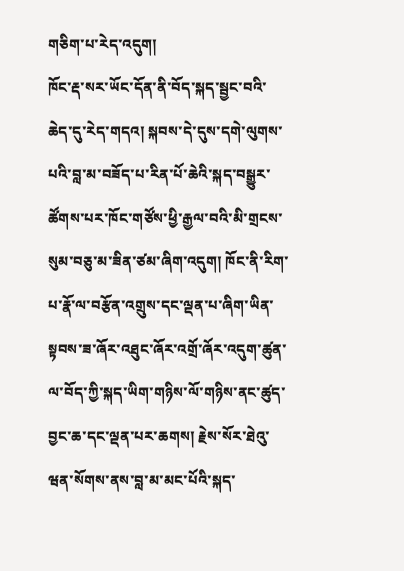གཅིག་པ་རེད་འདུག།
ཁོང་རྡ་སར་ཡོང་དོན་ནི་བོད་སྐད་སྦྱང་བའི་ཆེད་དུ་རེད་གདའ། སྐབས་དེ་དུས་དགེ་ལུགས་པའི་བླ་མ་བཟོད་པ་རིན་པོ་ཆེའི་སྐད་བསྒྱུར་ཚོགས་པར་ཁོང་གཙོས་ཕྱི་རྒྱལ་བའི་མི་གྲངས་སུམ་བཅུ་མ་ཟིན་ཙམ་ཞིག་འདུག། ཁོང་ནི་རིག་པ་རྣོ་ལ་བརྩོན་འགྲུས་དང་ལྡན་པ་ཞིག་ཡིན་སྟབས་ཟ་ཞོར་འཐུང་ཞོར་འགྲོ་ཞོར་འདུག་ཚུན་ལ་བོད་ཀྱི་སྐད་ཡིག་གཉིས་ལོ་གཉིས་ནང་ཚུད་བྱང་ཆ་དང་ལྡན་པར་ཆགས། རྗེས་སོར་ཐེའུ་ཝན་སོགས་ནས་བླ་མ་མང་པོའི་སྐད་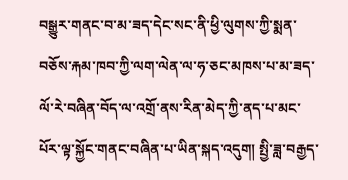བསྒྱུར་གནང་བ་མ་ཟད་དེང་སང་ནི་ཕྱི་ལུགས་ཀྱི་སྨན་བཅོས་རྐམ་ཁབ་ཀྱི་ལག་ལེན་ལ་ཧ་ཅང་མཁས་པ་མ་ཟད་ལོ་རེ་བཞིན་བོད་ལ་འགྲོ་ནས་རིན་མེད་ཀྱི་ནད་པ་མང་པོར་ལྟ་སྐྱོང་གནང་བཞིན་པ་ཡིན་སྐད་འདུག། སྤྱི་ཟླ་བརྒྱད་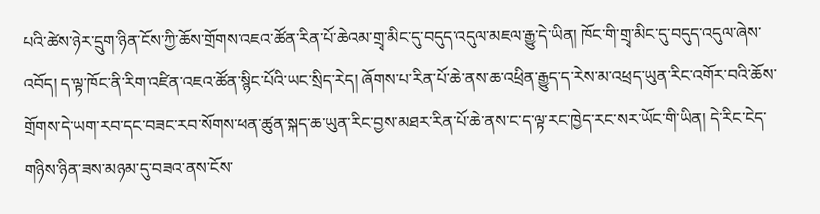པའི་ཚེས་ཉེར་དྲུག་ཉིན་ངོས་ཀྱི་ཆོས་གྲོགས་འཇའ་ཚོན་རིན་པོ་ཆེའམ་གྲྭ་མིང་དུ་བདུད་འདུལ་མཇལ་རྒྱུ་དེ་ཡིན། ཁོང་གི་གྲྭ་མིང་དུ་བདུད་འདུལ་ཞེས་འབོད། ད་ལྟ་ཁོང་ནི་རིག་འཛིན་འཇའ་ཚོན་སྙིང་པོའི་ཡང་སྲིད་རེད། ཞོགས་པ་རིན་པོ་ཆེ་ནས་ཆ་འཕྲིན་རྒྱུད་ད་རེས་མ་འཕྲད་ཡུན་རིང་འགོར་བའི་ཆོས་གྲོགས་དེ་ཡག་རབ་དང་བཟང་རབ་སོགས་ཕན་ཚུན་སྐད་ཆ་ཡུན་རིང་བྱས་མཐར་རིན་པོ་ཆེ་ནས་ང་ད་ལྟ་རང་ཁྱེད་རང་སར་ཡོང་གི་ཡིན། དེ་རིང་ངེད་གཉིས་ཉིན་ཟས་མཉམ་དུ་བཟའ་ནས་ངོས་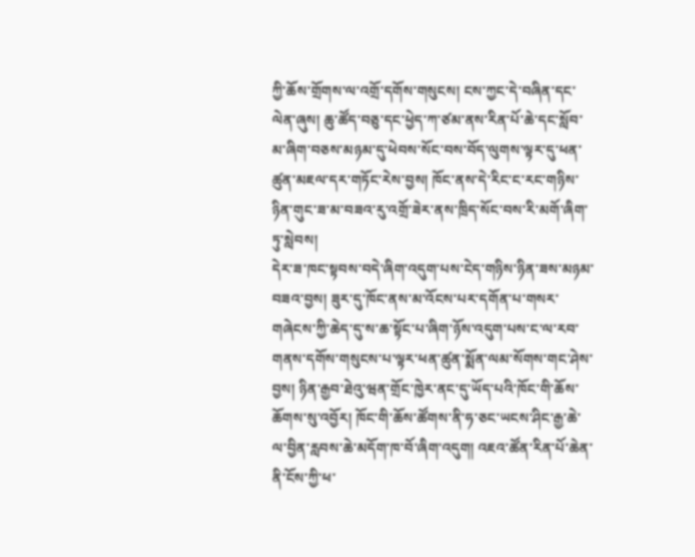ཀྱི་ཆོས་གྲོགས་ལ་འགྲོ་དགོས་གསུངས། ངས་ཀྱང་དེ་བཞིན་དང་ལེན་ཞུས། ཆུ་ཚོད་བཅུ་དང་ཕྱེད་ཀ་ཙམ་ནས་རིན་པོ་ཆེ་དང་སློབ་མ་ཞིག་བཅས་མཉམ་དུ་ཕེབས་སོང་བས་བོད་ལུགས་ལྟར་དུ་ཕན་ཚུན་མཇལ་དར་གཏོང་རེས་བྱས། ཁོང་ནས་དེ་རིང་ང་རང་གཉིས་ཉིན་གུང་ཟ་མ་བཟའ་རུ་འགྲོ་ཟེར་ནས་ཁྲིད་སོང་བས་རི་མགོ་ཞིག་ཏུ་སླེབས།
དེར་ཟ་ཁང་སྟབས་བདེ་ཞིག་འདུག་པས་ངེད་གཉིས་ཉིན་ཟས་མཉམ་བཟའ་བྱས། ཟུར་དུ་ཁོང་ནས་མ་འོངས་པར་དགོན་པ་གསར་གཞེངས་ཀྱི་ཆེད་དུ་ས་ཆ་སྟོང་པ་ཞིག་ཉོས་འདུག་པས་ང་ལ་རབ་གནས་དགོས་གསུངས་པ་ལྟར་ཕན་ཚུན་སྨོན་ལམ་སོགས་གང་ཤེས་བྱས། ཉིན་རྒྱབ་ཐེའུ་ཝན་གྲོང་ཁྱེར་ནང་དུ་ཡོད་པའི་ཁོང་གི་ཆོས་ཆོགས་སུ་འབྱོར། ཁོང་གི་ཆོས་ཚོགས་ནི་ཧ་ཅང་ཡངས་ཤིང་རྒྱ་ཆེ་ལ་བྱིན་རླབས་ཆེ་མདོག་ཁ་བོ་ཞིག་འདུག། འཇའ་ཚོན་རིན་པོ་ཆེན་ནི་ངོས་ཀྱི་ཕ་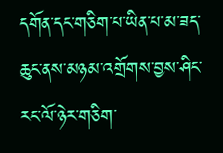དགོན་དང་གཅིག་པ་ཡིན་པ་མ་ཟད་ཆུང་ནས་མཉམ་འགྲོགས་བྱས་ཤིང་རང་ལོ་ཉེར་གཅིག་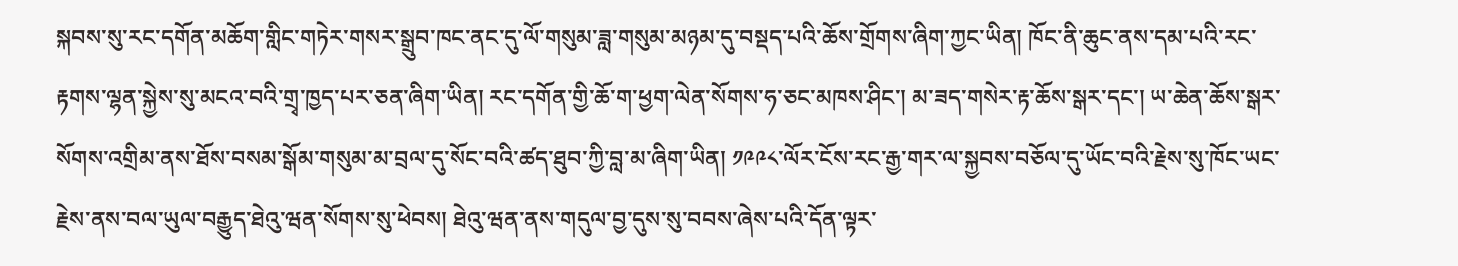སྐབས་སུ་རང་དགོན་མཆོག་གླིང་གཏེར་གསར་སྒྲུབ་ཁང་ནང་དུ་ལོ་གསུམ་ཟླ་གསུམ་མཉམ་དུ་བསྡད་པའི་ཆོས་གྲོགས་ཞིག་ཀྱང་ཡིན། ཁོང་ནི་ཆུང་ནས་དམ་པའི་རང་རྟགས་ལྷན་སྐྱེས་སུ་མངའ་བའི་གྲྭ་ཁྱད་པར་ཅན་ཞིག་ཡིན། རང་དགོན་གྱི་ཆོ་ག་ཕྱག་ལེན་སོགས་ཧ་ཅང་མཁས་ཤིང་། མ་ཟད་གསེར་རྟ་ཆོས་སྒར་དང་། ཡ་ཆེན་ཆོས་སྒར་སོགས་འགྲིམ་ནས་ཐོས་བསམ་སྒོམ་གསུམ་མ་བྲལ་དུ་སོང་བའི་ཚད་ཐུབ་ཀྱི་བླ་མ་ཞིག་ཡིན། ༡༩༩༨་ལོར་ངོས་རང་རྒྱ་གར་ལ་སྐྱབས་བཅོལ་དུ་ཡོང་བའི་རྗེས་སུ་ཁོང་ཡང་རྗེས་ནས་བལ་ཡུལ་བརྒྱུད་ཐེའུ་ཝན་སོགས་སུ་ཕེབས། ཐེའུ་ཝན་ནས་གདུལ་བྱ་དུས་སུ་བབས་ཞེས་པའི་དོན་ལྟར་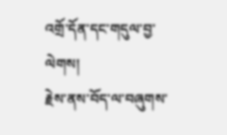འགྲོ་དོན་དང་གདུལ་བྱ་ལེགས།
རྗེས་ནས་བོད་ལ་བཞུགས་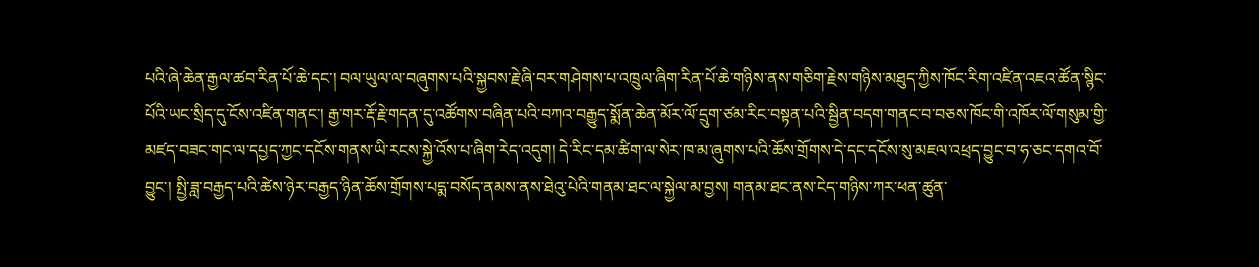པའི་ཞེ་ཆེན་རྒྱལ་ཚབ་རིན་པོ་ཆེ་དང་། བལ་ཡུལ་ལ་བཞུགས་པའི་སྐྱབས་རྗེ་ཞི་བར་གཤེགས་པ་འཁྲུལ་ཞིག་རིན་པོ་ཆེ་གཉིས་ནས་གཅིག་རྗེས་གཉིས་མཐུད་ཀྱིས་ཁོང་རིག་འཛིན་འཇའ་ཚོན་སྙིང་པོའི་ཡང་སྲིད་དུ་ངོས་འཛིན་གནང་། རྒྱ་གར་རྡོ་རྗེ་གདན་དུ་འཚོགས་བཞིན་པའི་བཀའ་བརྒྱུད་སྨོན་ཆེན་མོར་ལོ་དྲུག་ཙམ་རིང་བསྟན་པའི་སྦྱིན་བདག་གནང་བ་བཅས་ཁོང་གི་འཁོར་ལོ་གསུམ་གྱི་མཛད་བཟང་གང་ལ་དཔྱད་ཀྱང་དངོས་གནས་ཡི་རངས་སྐྱེ་འོས་པ་ཞིག་རེད་འདུག། དེ་རིང་དམ་ཚིག་ལ་སེར་ཁ་མ་ཞུགས་པའི་ཆོས་གྲོགས་དེ་དང་དངོས་སུ་མཇལ་འཕྲད་བྱུང་བ་ཧ་ཅང་དགའ་བོ་བྱུང་། སྤྱི་ཟླ་བརྒྱད་པའི་ཚེས་ཉེར་བརྒྱད་ཉིན་ཆོས་གྲོགས་པདྨ་བསོད་ནམས་ནས་ཐེའུ་པེའི་གནམ་ཐང་ལ་སྐྱེལ་མ་བྱས། གནམ་ཐང་ནས་ངེད་གཉིས་ཀར་ཕན་ཚུན་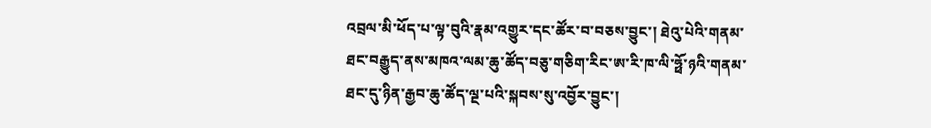འབྲལ་མི་ཕོད་པ་ལྟ་བུའི་རྣམ་འགྱུར་དང་ཚོར་བ་བཅས་བྱུང་། ཐེའུ་པེའི་གནམ་ཐང་བརྒྱུད་ནས་མཁའ་ལམ་ཆུ་ཚོད་བཅུ་གཅིག་རིང་ཨ་རི་ཁ་ལི་ཧྥོ་ཉའི་གནམ་ཐང་དུ་ཉིན་རྒྱབ་ཆུ་ཚོད་ལྔ་པའི་སྐབས་སུ་འབྱོར་བྱུང་།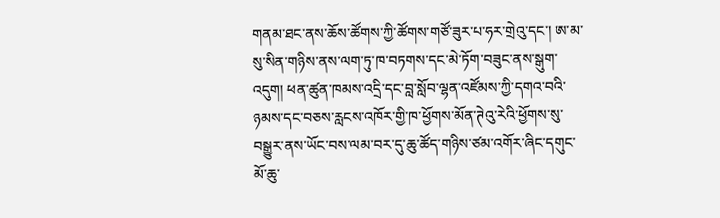གནམ་ཐང་ནས་ཆོས་ཚོགས་ཀྱི་ཚོགས་གཙོ་ཟུར་པ་ཧར་གྲེའུ་དང་། ཨ་མ་སུ་སིན་གཉིས་ནས་ལག་ཏུ་ཁ་བཏགས་དང་མེ་ཏོག་བཟུང་ནས་སྒུག་འདུག། ཕན་ཚུན་ཁམས་འདྲི་དང་བླ་སློབ་ལྷན་འཛོམས་ཀྱི་དགའ་བའི་ཉམས་དང་བཅས་རླངས་འཁོར་གྱི་ཁ་ཕྱོགས་མོན་ཊེའུ་རེའི་ཕྱོགས་སུ་བསྒྱུར་ནས་ཡོང་བས་ལམ་བར་དུ་ཆུ་ཚོད་གཉིས་ཙམ་འགོར་ཞིང་དགུང་མོ་ཆུ་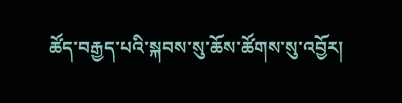ཚོད་བརྒྱད་པའི་སྐབས་སུ་ཆོས་ཚོགས་སུ་འབྱོར།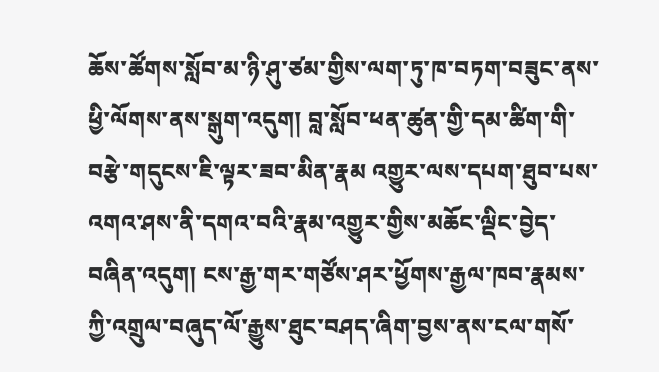ཆོས་ཚོགས་སློབ་མ་ཉི་ཤུ་ཙམ་གྱིས་ལག་ཏུ་ཁ་བཏག་བཟུང་ནས་ཕྱི་ལོགས་ནས་སྒུག་འདུག། བླ་སློབ་ཕན་ཚུན་གྱི་དམ་ཚིག་གི་བརྩེ་གདུངས་ཇི་ལྟར་ཟབ་མིན་རྣམ འགྱུར་ལས་དཔག་ཐུབ་པས་འགའ་ཤས་ནི་དགའ་བའི་རྣམ་འགྱུར་གྱིས་མཆོང་ལྡིང་བྱེད་བཞིན་འདུག། ངས་རྒྱ་གར་གཙོས་ཤར་ཕྱོགས་རྒྱལ་ཁབ་རྣམས་ཀྱི་འགྲུལ་བཞུད་ལོ་རྒྱུས་ཐུང་བཤད་ཞིག་བྱས་ནས་ངལ་གསོ་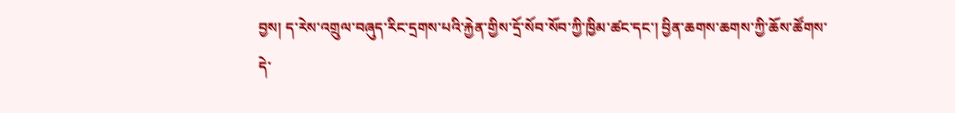བྱས། ད་རེས་འགྲུལ་བཞུད་རིང་དྲགས་པའི་རྐྱེན་གྱིས་དྲོ་སོབ་སོབ་ཀྱི་ཁྱིམ་ཚང་དང་། བྱིན་ཆགས་ཆགས་ཀྱི་ཆོས་ཚོགས་དེ་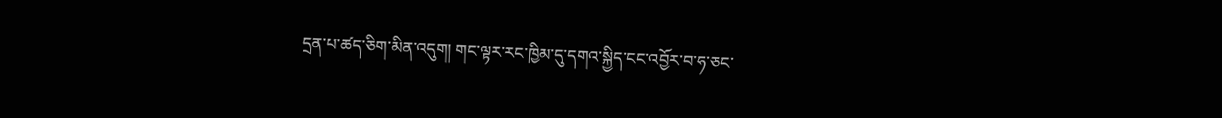དྲན་པ་ཚད་ཅིག་མིན་འདུག། གང་ལྟར་རང་ཁྱིམ་དུ་དགའ་སྐྱིད་ངང་འབྱོར་བ་ཧ་ཅང་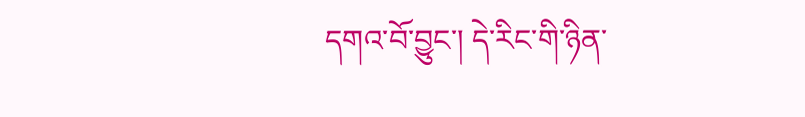དགའ་བོ་བྱུང་། དེ་རིང་གི་ཉིན་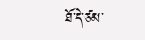ཐོ་དེ་ཙམ་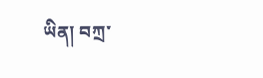ཡིན། བཀྲ་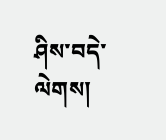ཤིས་བདེ་ལེགས།